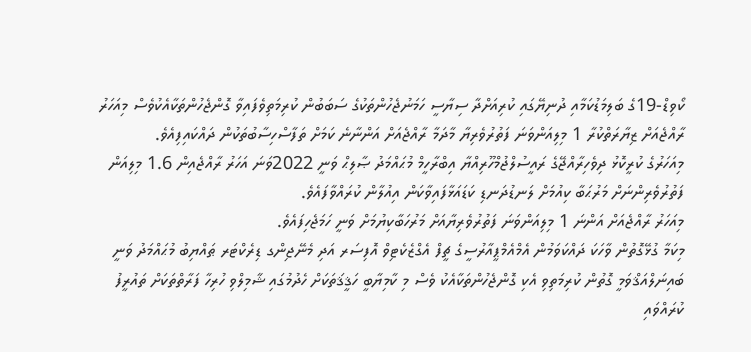ކޯވިޑް-19ގެ ބަލިމަޑުކަމާއި ދުނިޔޭގައި ކުރިއަށްދާ ސިޔާސީ ހަމަނުޖެހުންތަކުގެ ސަބަބުން ކުރިމަތިވެފައިވާ ގޮންޖެހުންތަކާއެކުވެސް މިއަހަރު ރާއްޖެއަށް ޒިޔާރަތްކުރާ 1 މިލިއަންވަނަ ފަތުރުވެރިޔާ މާދަމާ ރާއްޖެއަށް އަންނާނެ ކަމަށް ތަފާސްހިސާބުތަކުން ދައްކައިފިއެވެ.
މިއަހަރުގެ ކުރީކޮޅު ދިވެހިރާއްޖޭގެ ރައީސުލްޖުމްހޫރިއްޔާ އިބްރާހީމް މުޙައްމަދު ޞާލިޙް ވަނީ 2022ވަނަ އަހަރު ރާއްޖެއިން 1.6 މިލިއަން ފަތުރުވެރިންނަށް މަރުޙަބާ ކިއުމަށް ލަނޑުދަނޑި ކަޑައަޅާފައިވާކަން އިއުލާން ކުރައްވާފައެވެ.
މިއަހަރު ރާއްޖެއަށް އަންނަ 1 މިލިއަންވަނަ ފަތުރުވެރިޔާއަށް މަރުހަބާކިޔުމަށް ވަނީ ހަމަޖެހިފައެވެ.
މިކަމާ ގުޅޭގޮތުން ވާހަކަ ދައްކަވަމުން އެމްއެމްޕީއާރުސީގެ ޗީފް އެގްޒެކެޓިވް އޮފިސަރ އަދި މެނޭޖިންގ ޑިރެކްޓަރ ޠައްޔިބު މުޙައްމަދު ވަނީ ބައިނަލްއަޤްވަމީ ގޮތުން ކުރިމަތިވި އެކި ގޮންޖެހުންތަކާއެކު ވެސް މި ކާމިޔާބީ ހަޤީޤަތަކަށް ހެދުމުގައި ޝާމިލްވި ހުރިހާ ފަރާތްތަކަށް ތައުރީފު ކުރައްވައި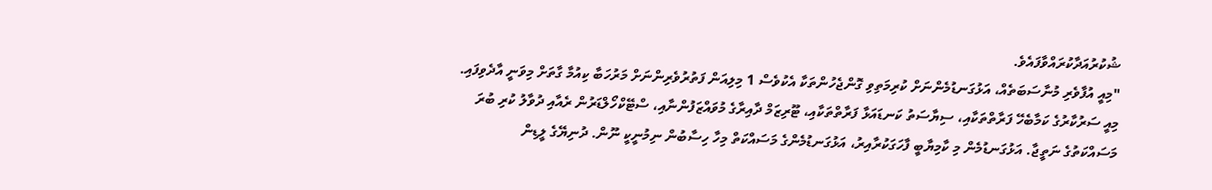ޝުކުރުއަދާކުރައްވާފައެވެ.
"މިއީ އުފާވެރި މުނާސަބަތެއް، އަޅުގަނޑުމެންނަށް ކުރިމަތިވި ގޮންޖެހުންތަކާ އެކުވެސް 1 މިލިއަން ފަތުރުވެރިންނަށް މަރުހަބާ ކިއުމާ ގާތަށް މިވަނީ އާދެވިފައި. މިއީ ސަރުކާރުގެ ކަމާބެހޭ ފަރާތްތަކާއި، ސިޔާސަތު ކަނޑައަޅާ ފަރާތްތަކާއި، ޓޫރިޒަމް ދާއިރާގެ މުވައްޒަފުންނާއި، ސްޓޭކްހޯލްޑަރުން ރެއާއި ދުވާލު ކުރި ބުރަ މަސައްކަތުގެ ނަތީޖާ. އަޅުގަނޑުމެން މި ކާމިޔާބީ ފާހަގަކުރާއިރު، އަޅުގަނޑުމެންގެ މަސައްކަތް މިހާ ހިސާބުން ނިމުނީކީ ނޫން. ދުނިޔޭގެ ލީޑިން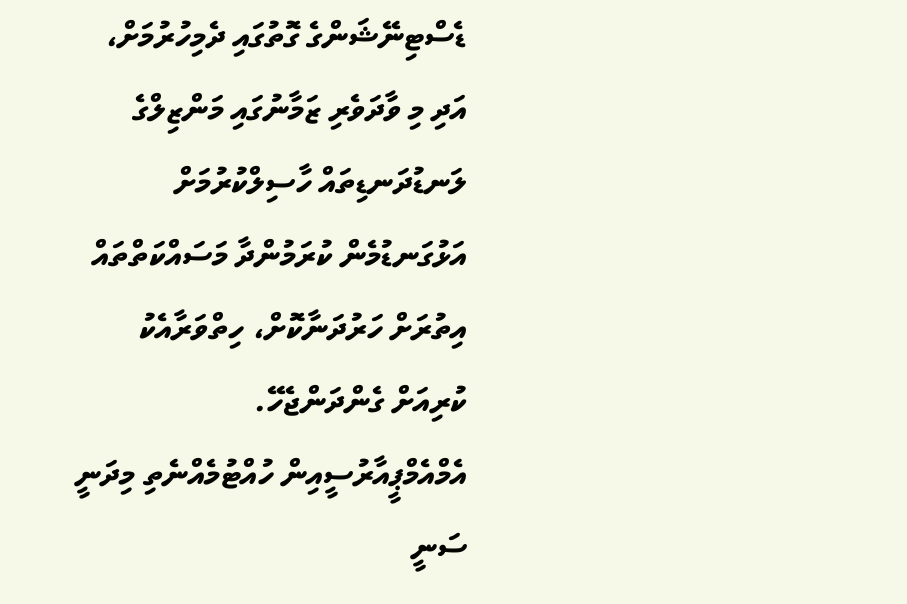ޑެސްޓިނޭޝަންގެ ގޮތުގައި ދެމިހުރުމަށް، އަދި މި ވާދަވެރި ޒަމާނުގައި މަންޒިލްގެ ލަނޑުދަނޑިތައް ހާސިލްކުރުމަށް އަޅުގަނޑުމެން ކުރަމުންދާ މަސައްކަތްތައް އިތުރަށް ހަރުދަނާކޮށް، ހިތްވަރާއެކު ކުރިއަށް ގެންދަންޖެހޭ. އެމްއެމްޕީއާރުސީއިން ހުއްޓުމެއްނެތި މިދަނީ ސަނީ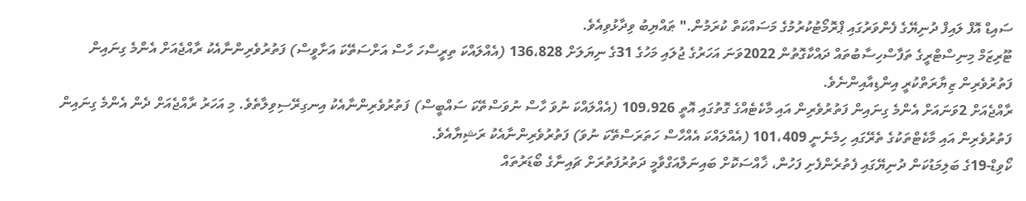ސައިޑް އޮފް ލައިފް ދުނިޔޭގެ ފެންވަރުގައި ޕްރޮމޯޓުކުރުމުގެ މަސައްކަތް ކުރަމުން." ޠައްޔިބު ވިދާޅުވިއެވެ.
ޓޫރިޒަމް މިނިސްޓްރީގެ ތަފާސްހިސާބުތައް ދައްކާގޮތުން 2022ވަނަ އަހަރުގެ ޖުލައި މަހުގެ 31ގެ ނިޔަލަށް 136،828 (އެއްލައްކަ ތިރީސްހަ ހާސް އަށްސަތޭކަ އަށާވީސް) ފަތުރުވެރިންނާއެކު ރާއްޖެއަށް އެންމެ ގިނައިން ފަތުރުވެރިން ޒިޔާރަތްކުރީ އިންޑިއާއިންނެވެ.
ރާއްޖެއަށް 2ވަނައަށް އެންމެ ގިނައިން ފަތުރުވެރިން އައި މާކެޓެއްގެ ގޮތުގައި އޮތީ 109،926 (އެއްލައްކަ ނުވަ ހާސް ނުވަސްތޭކަ ސައްބީސް) ފަތުރުވެރިންނާއެކު އިނގިރޭސިވިލާތެވެ. މި އަހަރު ރާއްޖެއަށް ދެން އެންމެ ގިނައިން ފަތުރުވެރިން އައި މާކެޓްތަކުގެ ތެރޭގައި ހިމެނެނީ 101،409 (އެއްލައްކަ އެއްހާސް ހަތަރަސްތޭކަ ނުވަ) ފަތުރުވެރިންނާއެކު ރަޝިޔާއެވެ.
ކޯވިޑް-19ގެ ބަލިމަޑުކަން ދުނިޔޭގައި ފެތުރެންފެށި ފަހުން، ޚާއްސަކޮށް ބައިނަލްއަގްވާމީ ދަތުރުފަތުރަށް ޗައިނާގެ ބޯޑަރުތައް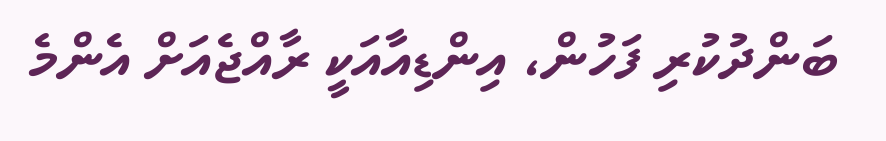ބަންދުކުރި ފަހުން، އިންޑިއާއަކީ ރާއްޖެއަށް އެންމެ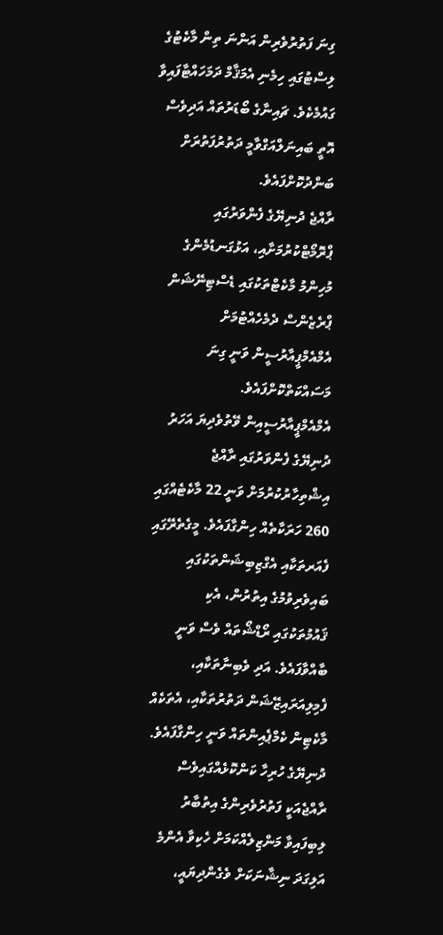ގިނަ ފަތުރުވެރިން އަންނަ ތިން މާކެޓުގެ ލިސްޓުގައި ހިމެނި އެމަޤާމް ދަމަހައްޓާފައިވާ ގައުމެކެވެ. ޗައިނާގެ ބޯޑަރުތައް އަދިވެސް އޮތީ ބައިނަލްއަގްވާމީ ދަތުރުފަތުރަށް ބަންދުކޮށްފައެވެ.
ރާއްޖެ ދުނިޔޭގެ ފެންވަރުގައި ޕްރޮމޯޓްކުރުމަށާއި، އަޅުގަނޑުމެންގެ މުހިންމު މާކެޓްތަކުގައި ޑެސްޓިނޭޝަން ޕްރެޒެންސް ދެމެހެއްޓުމަށް އެމްއެމްޕީއާރުސީން ވަނީ ގިނަ މަސައްކަތްކޮށްފައެވެ.
އެމްއެމްޕީއާރުސީއިން ވޭތުވެދިޔަ އަހަރު ދުނިޔޭގެ ފެންވަރުގައި ރާއްޖެ އިޝްތިހާރުކުރުމަށް ވަނީ 22 މާކެޓެއްގައި 260 ހަރަކާތެއް ހިންގާފައެވެ. މީގެތެރޭގައި ފެއަރތަކާއި އެގްޒިބިޝަންތަކުގައި ބައިވެރިވުމުގެ އިތުރުން، އެކި ޤައުމުތަކުގައި ރޯޑްޝޯތައް ވެސް ވަނީ ބާއްވާފައެވެ. އަދި ވެބިނާތަކާއި، ފެމިލިއަރައިޒޭޝަން ދަތުރުތަކާއި، އެތަކެއް މާކެޓިން ކެމްޕެއިންތައް ވަނީ ހިންގާފައެވެ. ދުނިޔޭގެ ހުރިހާ ކަންކޮޅެއްގައިވެސް ރާއްޖެއަކީ ފަތުރުވެރިންގެ އިތުބާރު ލިބިފައިވާ މަންޒިލެއްކަމަށް ހެކިވާ އެންމެ އަލިގަދަ ނިޝާނަކަށް ވެގެންދިޔައީ،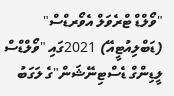"ވޯލްޑް ޓްރެވަލް އެވޯރޑްސް" (ޑަބްލިއުޓީއޭ) 2021ގައި "ވޯލްޑްސް ލީޑިންގް ޑެސްޓިނޭޝަން"ގެ ލަގަބު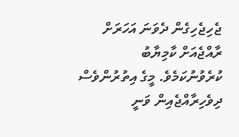ޖެހިޖެހިގެން ދެވަނަ އަހަރަށް ރާއްޖެއަށް ކާމިޔާބު ކުރެވުނުކަމެވެ. މީގެ އިތުރުންވެސް ދިވެހިރާއްޖެއިން ވަނީ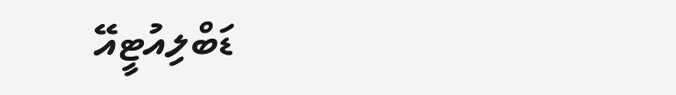ޑަބްލިއުޓީއޭ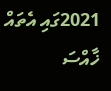2021ގައި އެތައް ޚާއްސަ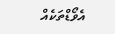އެވޯޑްތަކެއް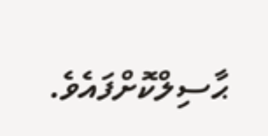ޙާސިލްކޮށްފައެވެ.